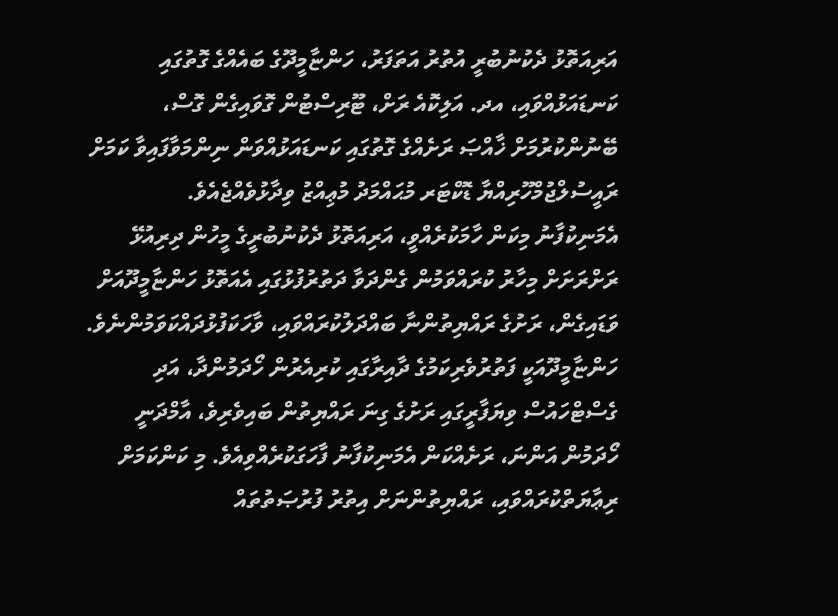އަރިއަތޮޅު ދެކުނުބުރީ އުތުރު އަތަފަރު، ހަންޏާމީދޫގެ ބައެއްގެ ގޮތުގައި ކަނޑައަޅުއްވައި، އދ. އަލިކޮއެ ރަށް، ޓޫރިސްޓުން ގޮވައިގެން ގޮސް، ބޭނުންކުރުމަށް ޚާއްޞަ ރަށެއްގެ ގޮތުގައި ކަނޑައަޅުއްވަން ނިންމަވާފައިވާ ކަމަށް ރައީސުލްޖުމްހޫރިއްޔާ ޑޮކްޓަރ މުޙައްމަދު މުޢިއްޒު ވިދާޅުވެއްޖެއެވެ.
އެމަނިކުފާނު މިކަން ހާމަކުރެއްވީ، އަރިއަތޮޅު ދެކުނުބުރީގެ މީހުން ދިރިއުޅޭ ރަށްރަށަށް މިހާރު ކުރައްވަމުން ގެންދަވާ ދަތުރުފުޅުގައި އެއަތޮޅު ހަންޏާމީދޫއަށް ވަޑައިގެން، ރަށުގެ ރައްޔިތުންނާ ބައްދަލުކުރައްވައި، ވާހަކަފުޅުދައްކަވަމުންނެވެ.
ހަންޏާމީދޫއަކީ ފަތުރުވެރިކަމުގެ ދާއިރާގައި ކުރިއެރުން ހޯދަމުންދާ، އަދި ގެސްޓްހައުސް ވިޔަފާރީގައި ރަށުގެ ގިނަ ރައްޔިތުން ބައިވެރިވެ، އާމްދަނީ ހޯދަމުން އަންނަ، ރަށެއްކަން އެމަނިކުފާނު ފާހަގަކުރެއްވިއެވެ. މި ކަންކަމަށް ރިޢާޔަތްކުރައްވައި، ރައްޔިތުންނަށް އިތުރު ފުރުޞަތުތައް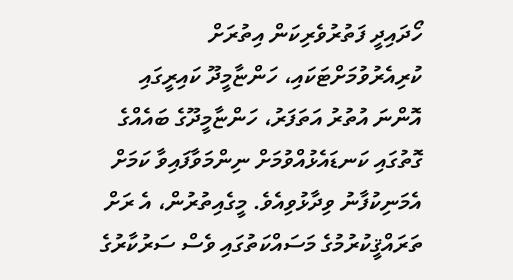ހޯދައިދީ ފަތުރުވެރިކަން އިތުރަށް ކުރިއެރުވުމަށްޓަކައި، ހަންޏާމީދޫ ކައިރީގައި އޮންނަ އުތުރު އަތަފަރު، ހަންޏާމީދޫގެ ބައެއްގެ ގޮތުގައި ކަނޑައެޅުއްވުމަށް ނިންމަވާފައިވާ ކަމަށް އެމަނިކުފާނު ވިދާޅުވިއެވެ. މީގެއިތުރުން، އެ ރަށް ތަރައްޤީކުރުމުގެ މަސައްކަތުގައި ވެސް ސަރުކާރުގެ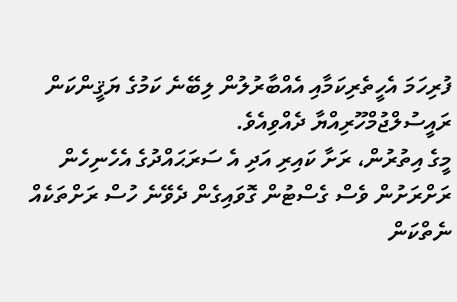ފުރިހަމަ އެހީތެރިކަމާއި އެއްބާރުލުން ލިބޭނެ ކަމުގެ ޔަޤީންކަން ރައީސުލްޖުމްހޫރިއްޔާ ދެއްވިއެވެ.
މީގެ އިތުރުން، ރަށާ ކައިރި އަދި އެ ސަރަޙައްދުގެ އެހެނިހެން ރަށްރަށުން ވެސް ގެސްޓުން ގޮވައިގެން ދެވޭނެ ހުސް ރަށްތަކެއް ނެތްކަން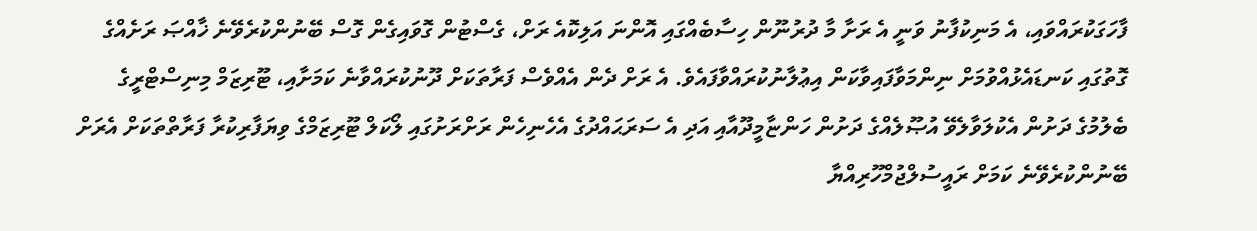ފާހަގަކުރައްވައި، އެ މަނިކުފާނު ވަނީ އެ ރަށާ މާ ދުރުނޫން ހިސާބެއްގައި އޮންނަ އަލިކޮއެ ރަށް، ގެސްޓުން ގޮވައިގެން ގޮސް ބޭނުންކުރެވޭނެ ޚާއްޞަ ރަށެއްގެ ގޮތުގައި ކަނޑައެޅުއްވުމަށް ނިންމަވާފައިވާކަން އިޢުލާނުކުރައްވާފައެވެ. އެ ރަށް ދެން އެއްވެސް ފަރާތަކަށް ދޫނުކުރައްވާނެ ކަމަށާއި، ޓޫރިޒަމް މިނިސްޓްރީގެ ބެލުމުގެ ދަށުން އެކުލަވާލެވޭ އުޞޫލެއްގެ ދަށުން ހަންޏާމީދޫއާއި އަދި އެ ސަރަޙައްދުގެ އެހެނިހެން ރަށްރަށުގައި ލޯކަލް ޓޫރިޒަމްގެ ވިޔަފާރިކުރާ ފަރާތްތަކަށް އެރަށް ބޭނުންކުރެވޭނެ ކަމަށް ރައީސުލްޖުމްހޫރިއްޔާ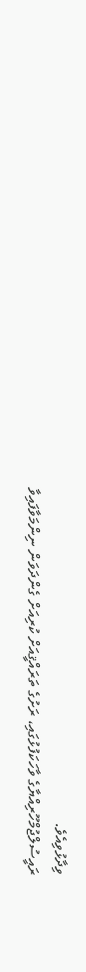ވިދާޅުވިއެވެ.
ރައީސުލްޖުމްހޫރިއްޔާގެ ވާހަކަފުޅުގައި، ރަށުގެ ތަރައްޤީއަށް ކުރިއަށް ގެންދަވަން ނިންމަވާފައިވާ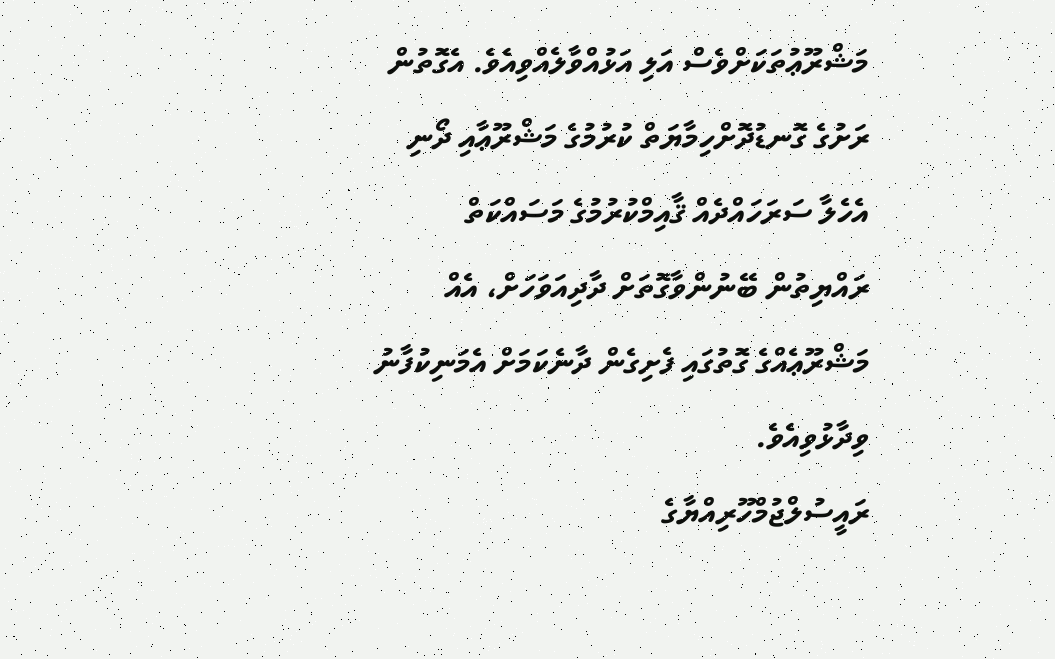މަޝްރޫޢުތަކަށްވެސް އަލި އަޅުއްވާލެއްވިއެވެ. އެގޮތުން ރަށުގެ ގޮނޑުދޮށްހިމާޔަތް ކުރުމުގެ މަޝްރޫޢާއި ދޯނި އެހެލާ ސަރަހައްދެއް ޤާއިމްކުރުމުގެ މަސައްކަތް ރައްޔިތުން ބޭނުންވާގޮތަށް ދާދިއަވަހަށް، އެއް މަޝްރޫޢެއްގެ ގޮތުގައި ފެށިގެން ދާނެކަމަށް އެމަނިކުފާނު ވިދާޅުވިއެވެ.
ރައީސުލްޖުމްހޫރިއްޔާގެ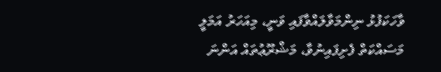ވާހަކަފުޅު ނިންމަވާލައްވާފައި ވަނީ، މިއަހަރު އަމަލީ މަސައްކަތް ފެށިފައިނުވާ، މަޝްރޫޢުތައް އަންނަ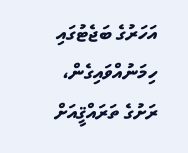އަހަރުގެ ބަޖެޓުގައި ހިމަނުއްވައިގެން، ރަށުގެ ތަރައްޤީއަށް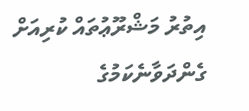އިތުރު މަޝްރޫޢުތައް ކުރިއަށް ގެންދަވާނެކަމުގެ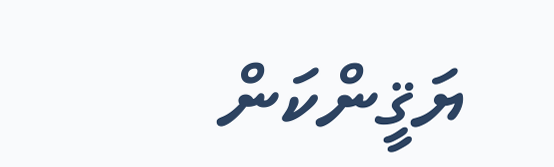ޔަޤީންކަން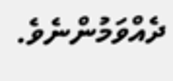ދެއްވަމުންނެވެ.